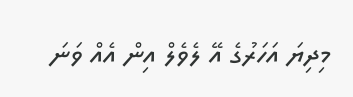މިދިޔަ އަހަރުގެ އޭ ލެވެލް އިން އެއް ވަނަ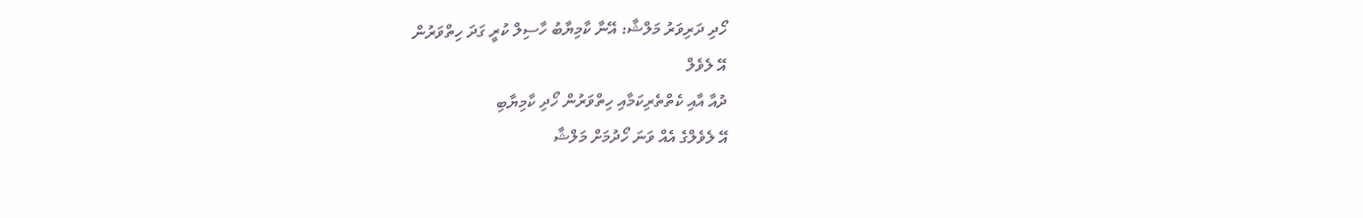ހޯދި ދަރިވަރު މަލްޝާ: އޭނާ ކާމިޔާބު ހާސިލް ކުރީ ގަދަ ހިތްވަރުން
އޭ ލެވެލް
ދުއާ އާއި ކެތްތެރިކަމާއި ހިތްވަރުން ހޯދި ކާމިޔާބި
އޭ ލެވެލްގެ އެއް ވަނަ ހޯދުމަށް މަލްޝާ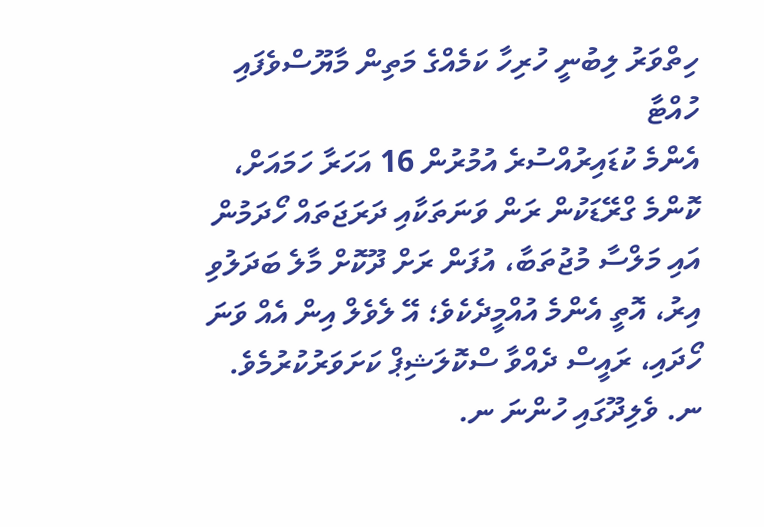ހިތްވަރު ލިބުނީ ހުރިހާ ކަމެއްގެ މަތިން މާޔޫސްވެފައި ހުއްޓާ
އެންމެ ކުޑައިރުއްސުރެ އުމުރުން 16 އަހަރާ ހަމައަށް، ކޮންމެ ގްރޭޑަކުން ރަން ވަނަތަކާއި ދަރަޖަތައް ހޯދަމުން އައި މަލްސާ މުޖުތަބާ، އުފަން ރަށް ދޫކޮށް މާލެ ބަދަލުވި އިރު، އޮތީ އެންމެ އުއްމީދެކެވެ؛ އޭ ލެވެލް އިން އެއް ވަނަ ހޯދައި، ރައީސް ދެއްވާ ސްކޮލަޝިޕް ކަށަވަރުކުރުމެވެ.
ނ. ވެލިދޫގައި ހުންނަ ނ.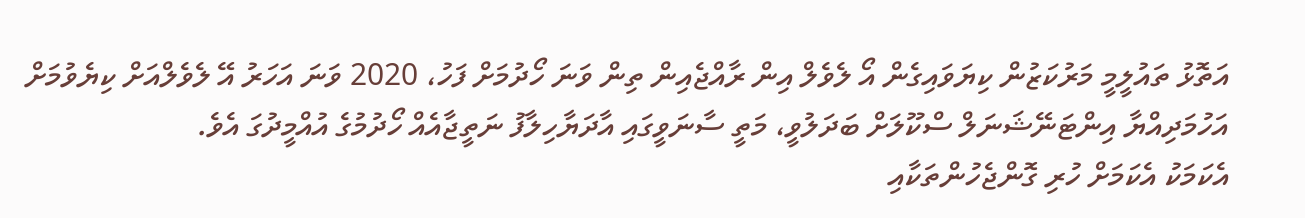އަތޮޅު ތައުލީމީ މަރުކަޒުން ކިޔަވައިގެން އޯ ލެވެލް އިން ރާއްޖެއިން ތިން ވަނަ ހޯދުމަށް ފަހު، 2020 ވަނަ އަހަރު އޭ ލެވެލްއަށް ކިޔެވުމަށް އަހުމަދިއްޔާ އިންޓަނޭޝަނަލް ސްކޫލަށް ބަދަލުވީ، މަތީ ސާނަވީގައި އާދަޔާހިލާފު ނަތީޖާއެއް ހޯދުމުގެ އުއްމީދުގަ އެވެ.
އެކަމަކު އެކަމަށް ހުރި ގޮންޖެހުންތަކާއި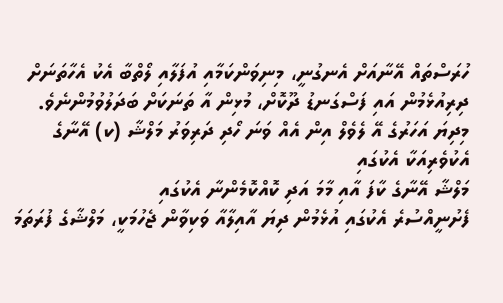ހުރަސްތައް އޭނާއަށް އެނގުނީ، މިނިވަންކަމާއި އުފަލާއި ލޯތްބާ އެކު އެހާތަނަށް ދިރިއުޅެމުން އައި ފަސްގަނޑު ދޫކޮށް، މުޅިން އާ ތަނަކަށް ބަދަލުވުމުންނެވެ.
މިދިޔަ އަހަރުގެ އޭ ލެވެލް އިން އެއް ވަނަ ހޯދި ދަރިވަރު މަލްޝާ (ކ) އޭނާގެ އެކުވެރިއަކާ އެކުގައި
މަލްޝާ އޭނާގެ ކާފަ އާއި މާމަ އަދި ކޮއްކޮމެންނާ އެކުގައި
ފެށުނީއްސުރެ އެކުގައި އުޅެމުން ދިޔަ އާއިލާއާ ވަކިވާން ޖެހުމަކީ، މަލްޝާގެ ފުރަތަމަ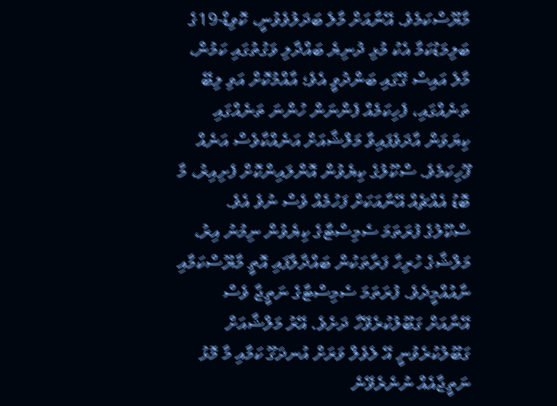މާޔޫސްކަމެވެ. އޭނާއަށް މާލެ ބަދަލުވެވުނީ، ކޮވިޑް-19ގެ ބަލިމަޑުކަމާ އެކު މުޅި ދުނިޔެ ބައްދާލި ވަގުތުގައި ކަމުން، މާލެ އައިސް ގޭގައި ބަންދުވީ އެވެ؛ އާއްމުކޮށް އަވި ލިބޭ ތަނެއްގައި، ފެހިކަމެއް ފެންނަން ހުންނަ ތަނެއްގައި ކިޔަވަން އާދަވެފައިވާ މަލްޝާއަށް އަނެއްކާވެސް އަނެއް ފޫހިކަމެވެ. ސްކޫލުގެ ކިޔެވުން އޮންލައިންކޮށް ފެށިއިރު، މާ ބޮޑު އެއްޗެއް އޭނާއަކަށް ފަހުމެއް ވެސް ނުވެ އެވެ.
ސްކޫލުގެ ފުރަތަމަ ސެމިސްޓާގެ ކިޔެވުން ނިމުނު އިރު، މަލްޝާގެ ހުރިހާ ފަރާތަކުން ބައްދާލާފައި އޮތީ މާޔޫސްކަމާއި ނާއުއްމީދެވެ. ފުރަތަމަ ސެމިސްޓާގެ ނަތީޖާ ވެސް އޭނާއަށް ގަބޫލުކުރެވޭހާ ދަށެވެ. އޭރު މަލްޝާއަށް ގަބޫލުކުރެވުނީ އޭ ލެވެލް ވަރަށް އުނދަގޫ ކަމާއި މާ މޮޅު ނަތީޖާއެއް ނުނެރެވޭނެ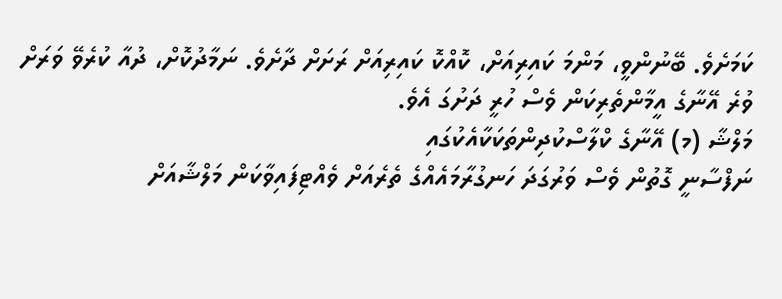ކަމަށެވެ. ބޭނުންވީ، މަންމަ ކައިރިއަށް، ކޮއްކޮ ކައިރިއަށް ރަށަށް ދާށެވެ. ނަމާދުކޮށް، ދުއާ ކުރެވޭ ވަރަށް ވުރެ އޭނާގެ އީމާންތެރިކަން ވެސް ހުރީ ދަށުގަ އެވެ.
މަލްޝާ (މ) އޭނާގެ ކްލާސްކުދިންތަކަކާއެކުގައި
ނަފްސާނީ ގޮތުން ވެސް ވަރުގަދަ ހަނގުރާމައެއްގެ ތެރެއަށް ވެއްޓިފައިވާކަން މަލްޝާއަށް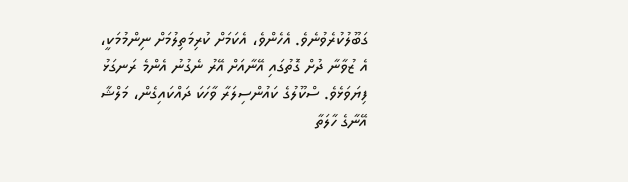ގަބޫލުކުރެވުނެވެ. އެހެންވެ، އެކަމަށް ކުރިމަތިލުމަށް ނިންމުމަކީ، އެ ޒުވާނާ ދުށް ގޮތުގައި އޭނާއަށް އޭރު ނެގުނު އެންމެ ރަނގަޅު ފިޔަވަޅެވެ. ސްކޫލުގެ ކައުންސިލަރާ ވާހަކަ ދައްކައިގެން، މަލްޝާ އޭނާގެ ހާލަތާ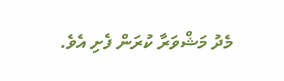މެދު މަޝްވަރާ ކުރަން ފެށި އެވެ.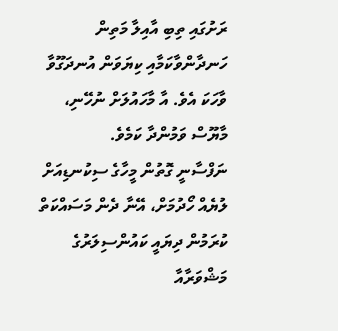ރަށުގައި ތިބި އާއިލާ މަތިން ހަނދާންވާކަމާއި ކިޔަވަން އުނދަގޫވާ ވާހަކަ އެވެ. އާ މާހައުލަށް ނުހޭނި، މާޔޫސް ވަމުންދާ ކަމެވެ.
ނަފްސާނީ ގޮތުން މީހާގެ ސިކުނޑިއަށް ލުޔެއް ހޯދުމަށް، އޭނާ ދެން މަސައްކަތް ކުރަމުން ދިޔައީ ކައުންސިލަރުގެ މަޝްވަރާއާ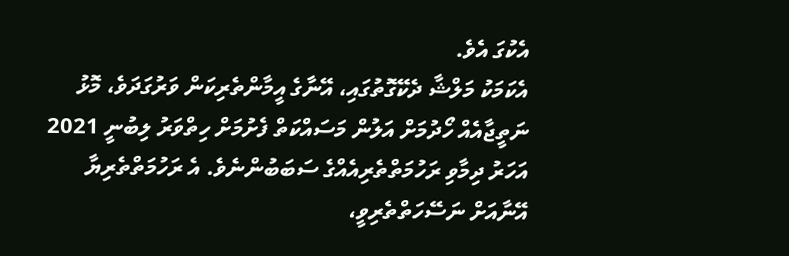އެކުގަ އެވެ.
އެކަމަކު މަލްޝާ ދެކޭގޮތުގައި، އޭނާގެ އީމާންތެރިކަން ވަރުގަދަވެ، މޮޅު ނަތީޖާއެއް ހޯދުމަށް އަލުން މަސައްކަތް ފެށުމަށް ހިތްވަރު ލިބުނީ 2021 އަހަރު ދިމާވި ރަހުމަތްތެރިއެއްގެ ސަބަބުންނެވެ. އެ ރަހުމަތްތެރިޔާ އޭނާއަށް ނަސޭހަތްތެރިވީ،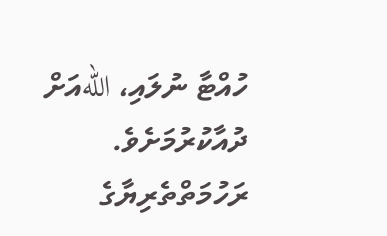ހުއްޓާ ނުލައި، اللهއަށް ދުއާކުރުމަށެވެ. ރަހުމަތްތެރިޔާގެ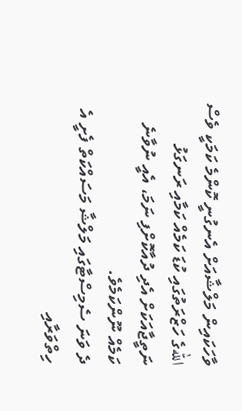ވާހަކައިން މަލްޝާއަށް އެނގުނީ ކޮންމެ ކަމަކީ ވެސް اللهގެ ހަޒްރަތުގައި ކުޑަ ކަމެއް ކަމާއި ރަނގަޅު ނަތީޖާއަކަށް އެދި ދުއާކޮށްފި ނަމަ، އެއީ ނުވާނެ ކަމެއް ނޫންކަމެވެ.
ދެ ވަނަ ސެމިސްޓާގައި މަލްޝާ މަސައްކަތް ފެށީ އެ ހިތްވަރާއި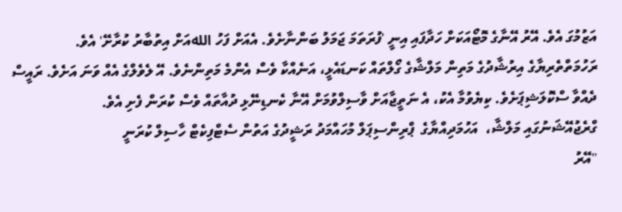އަޒުމުގަ އެވެ. އޭރު އޭނާގެ މޮޓޯއަކަށް ހަދާފައި އިނީ 'ފުރަތަމަ ޖަމަލު ބަންނާށެވެ. އެއަށް ފަހު اللهއަށް އިތުބާރު ކުރާށޭ' އެވެ.
ރަހުމަތްތެރިޔާގެ އިރުޝާދުގެ މަތިން މަލްޝާގެ ގޯލްތައް ކަނޑައެޅީ، އަނެއްކާ ވެސް އެންމެ މަތިންނެވެ. އޭ ލެވެލްގެ އެއް ވަނަ އަށެވެ. ރައީސް ދެއްވާ ސްކޮލަޝިޕަށެވެ. ކިޔެވުމާ އެކު، އެ ނަތީޖާއަށް ވާސިލްވުމަށް އޭނާ ކެނޑިނޭޅި ދުއާތައް ވެސް ކުރަން ފެށި އެވެ.
ގްރެޖުއޭޝަނުގައި މަލްޝާ،  އަހުމަދިއްޔާގެ  ޕްރިންސިޕަލް މުހައްމަދު ރަޝީދުގެ އަތުން ސެޓްފިކެޓް ހާސިލް ކުރަނީ
"އޭރު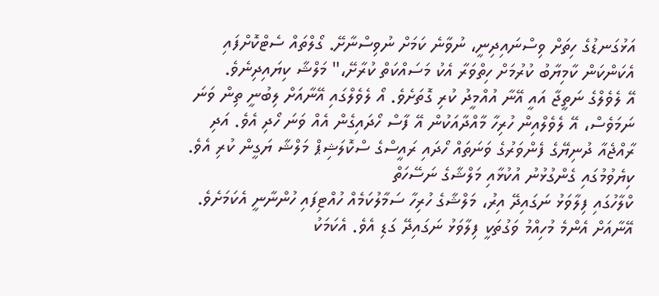އަޅުގަނޑުގެ ހިތަށް ވިސްނައިދިނީ، ނުވާނެ ކަމަށް ނުވިސްނާށޭ. ގޯލްތައް ސެޓްކޮށްފައި އެކަންކަން ކާމިޔާބު ކުރުމަށް ހިތްވަރާ އެކު މަސައްކަތް ކުރާށޭ،" މަލްޝާ ކިޔައިދިނެވެ.
އޭ ލެވެލްގެ ނަތީޖާ އައީ އޭނާ އުއްމީދު ކުރި ގޮތަށެވެ. އޯ ލެވެލްގައި އޭނާއަށް ލިބުނީ ތިން ވަނަ ނަމަވެސް، އޭ ލެވެލްއިން ހުރިހާ މާއްދާއަކުން އޭ ފާސް ހޯދައިގެން އެއް ވަނަ ހޯދި އެވެ. އަދި ރާއްޖެއާ ދުނިޔޭގެ ފެންވަރުގެ ވަނަތައް ހޯދައި ރައީސްގެ ސްކޮލަޝިޕް މަލްޝާ ޔަގީން ކުރި އެވެ.
ކިޔެވުމުގައި ގެންގުޅުނު އުކުޅާއި މަލްޝާގެ ނަސޭހަތް
ކްލާހުގައި ފިލާވަޅު ނަގައިދޭ އިރު، މަލްޝާގެ ހުރިހާ ސަމާލުކަމެއް ހުއްޓިފައި ހުންނާނީ އެކަމަށެވެ. އޭނާއަށް އެންމެ މުހިއްމު ވަގުތަކީ ފިލާވަޅު ނަގައިދޭ ގަޑި އެވެ. އެކަމަކު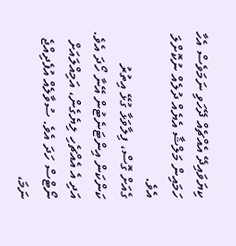ކިޔަވައިދޭ އެއްޗެއް ދޭހަވި ނަމަވެސް އެހާ ހަމައިން މަލްޝާ އެޔެއް ދުލެއް ނުކޮށްލަ އެވެ.
ގެއަށް ގޮސް، ފިލާވަޅާ ގުޅޭ އިތުރު ކަންކަން އިންޓަނެޓުން އޭނާ ހޯދަ އެވެ. އަދި އެ އެއްޗެހި ލިޔެގެން، އަމިއްލައަށް ނޯޓްސް ހަދަ އެވެ. ސުވާލެއް އުފެދިއްޖެ ނަމަ،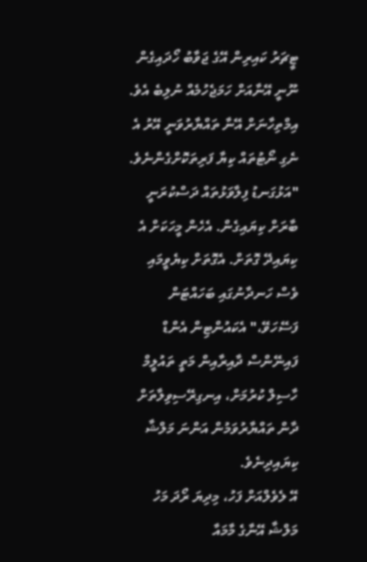ޓީޗަރު ކައިރިން އޭގެ ޖަވާބު ހޯދައިގެން ނޫނީ އޭނާއަށް ހަމަޖެހުމެއް ނުލިބެ އެވެ.
އިމްތިހާނަށް އޭނާ ތައްޔާރުވަނީ އޭރު އެ ނެގި ނޯޓުތައް ކިޔާ ފަރިތަކޮށްގެންނެވެ.
"އަޅުގަނޑު ފިލާވަޅުތައް ދަސްކުރަނީ ބާރަށް ކިޔައިގެން. އެހެން މީހަކަށް އެ ކިޔައިދޭ ގޮތަށް. އެގޮތަށް ކިޔެވީމައި ވެސް ހަނދާނުގައި ބަހައްޓަން ފަސޭހަވޭ،" އެކައުންޓިން އެންޑް ފައިނޭންސް ދާއިރާއިން މަތީ ތައުލީމް ހާސިލް ކުރުމަށް، އިނގިރޭސިވިލާތަށް ދާން ތައްޔާރުވަމުން އަންނަ މަލްޝާ ކިޔައިދިނެވެ.
އޭ ލެވެލްއަށް ފަހު، މިދިޔަ ރޯދަ މަހު މަލްޝާ އޭނާގެ މާމައާ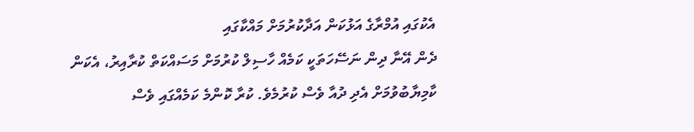އެކުގައި އުމްރާގެ އަޅުކަން އަދާކުރުމަށް މައްކާގައި
ދެން އޭނާ ދިން ނަސޭހަތަކީ ކަމެއް ހާސިލް ކުރުމަށް މަސައްކަތް ކުރާއިރު، އެކަން ކާމިޔާބުވުމަށް އެދި ދުއާ ވެސް ކުރުމެވެ. ކުރާ ކޮންމެ ކަމެއްގައި ވެސް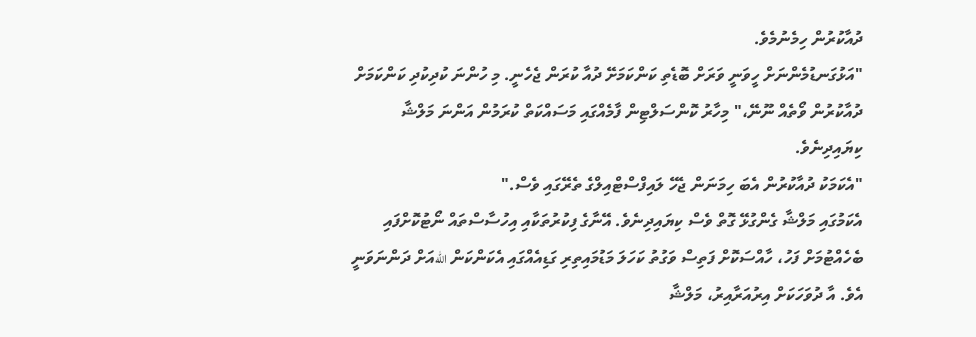ދުއާކުރުން ހިމެނުމެވެ.
"އަޅުގަނޑުމެންނަށް ހީވަނީ ވަރަށް ބޮޑެތި ކަންކަމަށޭ ދުއާ ކުރަން ޖެހެނީ. މި ހުންނަ ކުދިކުދި ކަންކަމަށް ދުއާކުރުން ވޯތެއް ނޫނޭ،" މިހާރު ކޮންސަލްޓިން ފާމެއްގައި މަސައްކަތް ކުރަމުން އަންނަ މަލްޝާ ކިޔައިދިނެވެ.
"އެކަމަކު ދުއާކުރުން އެބަ ހިމަނަން ޖެހޭ ލައިފްސްޓްއިލްގެ ތެރޭގައި ވެސް."
އެކަމުގައި މަލްޝާ ގެންގުޅޭ ގޮތް ވެސް ކިޔައިދިނެވެ. އޭނާގެ ފިކުރުތަކާއި އިހުސާސްތައް ނޯޓުކޮށްފައި ބެހެއްޓުމަށް ފަހު، ހާއްސަކޮށް ފަތިސް ވަގުތު ކަހަލަ މަޑުމައިތިރި ގަޑިއެއްގައި އެކަންކަން اللهއަށް ދަންނަވަނީ އެވެ. އާ ދުވަހަކަށް އިރުއަރާއިރު، މަލްޝާ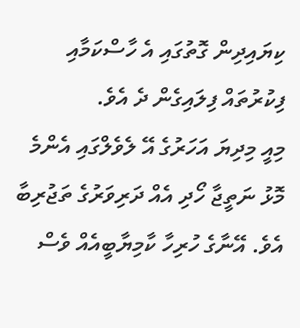ކިޔައިދިން ގޮތުގައި އެ ހާސްކަމާއި ފިކުރުތައް ފިލައިގެން ދެ އެވެ.
މިއީ މިދިޔަ އަހަރުގެ އޭ ލެވެލްގައި އެންމެ މޮޅު ނަތީޖާ ހޯދި އެއް ދަރިވަރުގެ ތަޖުރިބާ އެވެ. އޭނާގެ ހުރިހާ ކާމިޔާބީއެއް ވެސް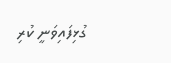ގުޅިފައިވަނީ ކުރި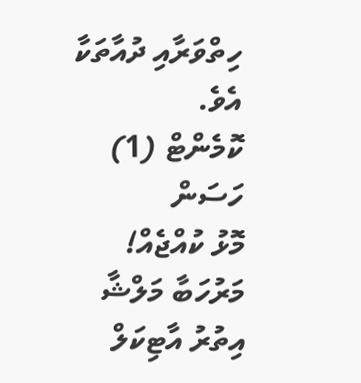ހިތްވަރާއި ދުއާތަކާ އެވެ.
ކޮމެންޓް (1)
ހަސަން
މޮޅު ކުއްޖެއް! މަރުހަބާ މަލްޝާ
އިތުރު އާޓިކަލް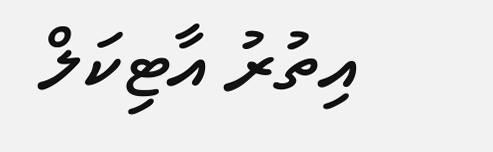އިތުރު އާޓިކަލް